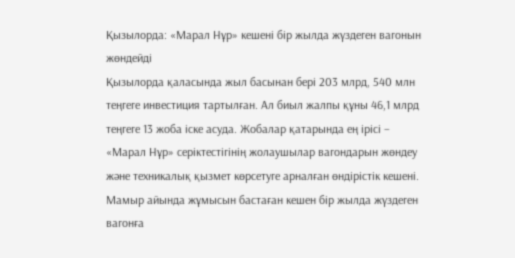Қызылорда: «Марал Нұр» кешені бір жылда жүздеген вагонын жөндейді
Қызылорда қаласында жыл басынан бері 203 млрд, 540 млн теңгеге инвестиция тартылған. Ал биыл жалпы құны 46,1 млрд теңгеге 13 жоба іске асуда. Жобалар қатарында ең ірісі – «Марал Нұр» серіктестігінің жолаушылар вагондарын жөндеу және техникалық қызмет көрсетуге арналған өндірістік кешені. Мамыр айында жұмысын бастаған кешен бір жылда жүздеген вагонға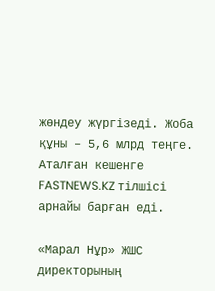жөндеу жүргізеді. Жоба құны – 5,6 млрд теңге. Аталған кешенге FASTNEWS.KZ тілшісі арнайы барған еді.

«Марал Нұр» ЖШС директорының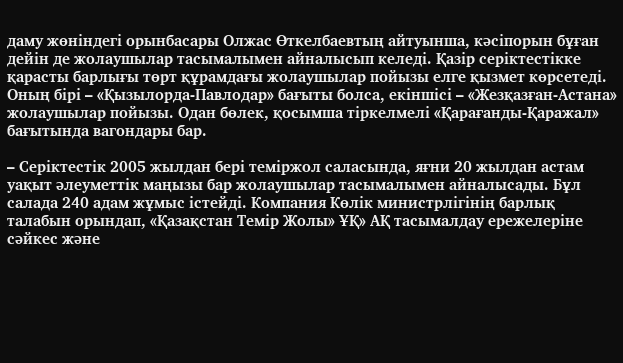даму жөніндегі орынбасары Олжас Өткелбаевтың айтуынша, кәсіпорын бұған дейін де жолаушылар тасымалымен айналысып келеді. Қазір серіктестікке қарасты барлығы төрт құрамдағы жолаушылар пойызы елге қызмет көрсетеді. Оның бірі – «Қызылорда-Павлодар» бағыты болса, екіншісі – «Жезқазған-Астана» жолаушылар пойызы. Одан бөлек, қосымша тіркелмелі «Қарағанды-Қаражал» бағытында вагондары бар.

– Серіктестік 2005 жылдан бері теміржол саласында, яғни 20 жылдан астам уақыт әлеуметтік маңызы бар жолаушылар тасымалымен айналысады. Бұл салада 240 адам жұмыс істейді. Компания Көлік министрлігінің барлық талабын орындап, «Қазақстан Темір Жолы» ҰҚ» АҚ тасымалдау ережелеріне сәйкес және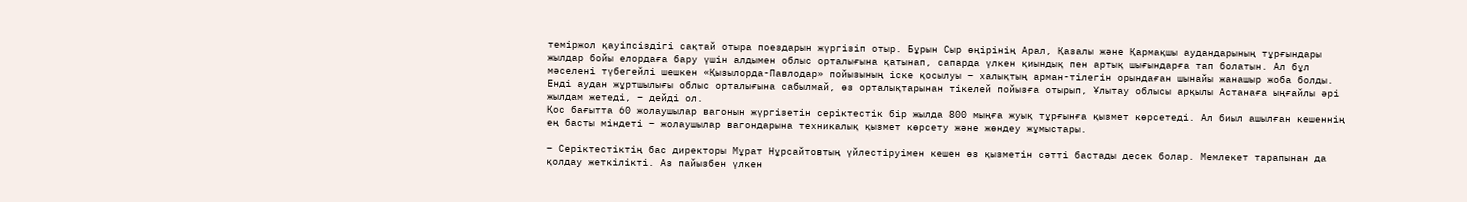теміржол қауіпсіздігі сақтай отыра поездарын жүргізіп отыр. Бұрын Сыр өңірінің Арал, Қазалы және Қармақшы аудандарының тұрғындары жылдар бойы елордаға бару үшін алдымен облыс орталығына қатынап, сапарда үлкен қиындық пен артық шығындарға тап болатын. Ал бұл мәселені түбегейлі шешкен «Қызылорда-Павлодар» пойызының іске қосылуы – халықтың арман-тілегін орындаған шынайы жанашыр жоба болды. Енді аудан жұртшылығы облыс орталығына сабылмай, өз орталықтарынан тікелей пойызға отырып, Ұлытау облысы арқылы Астанаға ыңғайлы әрі жылдам жетеді, – дейді ол.
Қос бағытта 60 жолаушылар вагонын жүргізетін серіктестік бір жылда 800 мыңға жуық тұрғынға қызмет көрсетеді. Ал биыл ашылған кешеннің ең басты міндеті – жолаушылар вагондарына техникалық қызмет көрсету және жөндеу жұмыстары.

– Серіктестіктің бас директоры Мұрат Нұрсайтовтың үйлестіруімен кешен өз қызметін сәтті бастады десек болар. Мемлекет тарапынан да қолдау жеткілікті. Аз пайызбен үлкен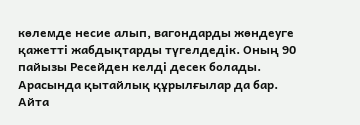көлемде несие алып, вагондарды жөндеуге қажетті жабдықтарды түгелдедік. Оның 90 пайызы Ресейден келді десек болады. Арасында қытайлық құрылғылар да бар. Айта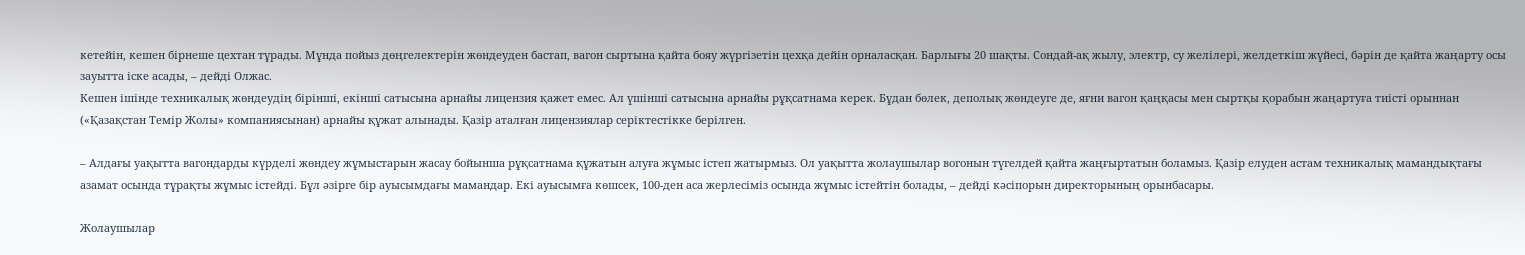кетейін, кешен бірнеше цехтан тұрады. Мұнда пойыз дөңгелектерін жөндеуден бастап, вагон сыртына қайта бояу жүргізетін цехқа дейін орналасқан. Барлығы 20 шақты. Сондай-ақ жылу, электр, су желілері, желдеткіш жүйесі, бәрін де қайта жаңарту осы зауытта іске асады, – дейді Олжас.
Кешен ішінде техникалық жөндеудің бірінші, екінші сатысына арнайы лицензия қажет емес. Ал үшінші сатысына арнайы рұқсатнама керек. Бұдан бөлек, деполық жөндеуге де, яғни вагон қаңқасы мен сыртқы қорабын жаңартуға тиісті орыннан («Қазақстан Темір Жолы» компаниясынан) арнайы құжат алынады. Қазір аталған лицензиялар серіктестікке берілген.

– Алдағы уақытта вагондарды күрделі жөндеу жұмыстарын жасау бойынша рұқсатнама құжатын алуға жұмыс істеп жатырмыз. Ол уақытта жолаушылар вогонын түгелдей қайта жаңғыртатын боламыз. Қазір елуден астам техникалық мамандықтағы азамат осында тұрақты жұмыс істейді. Бұл әзірге бір ауысымдағы мамандар. Екі ауысымға көшсек, 100-ден аса жерлесіміз осында жұмыс істейтін болады, – дейді кәсіпорын директорының орынбасары.

Жолаушылар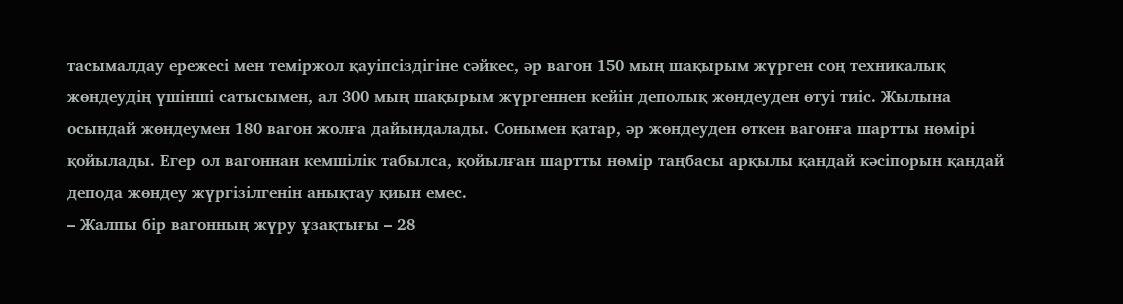тасымалдау ережесі мен теміржол қауіпсіздігіне сәйкес, әр вагон 150 мың шақырым жүрген соң техникалық жөндеудің үшінші сатысымен, ал 300 мың шақырым жүргеннен кейін деполық жөндеуден өтуі тиіс. Жылына осындай жөндеумен 180 вагон жолға дайындалады. Сонымен қатар, әр жөндеуден өткен вагонға шартты нөмірі қойылады. Егер ол вагоннан кемшілік табылса, қойылған шартты нөмір таңбасы арқылы қандай кәсіпорын қандай депода жөндеу жүргізілгенін анықтау қиын емес.
– Жалпы бір вагонның жүру ұзақтығы – 28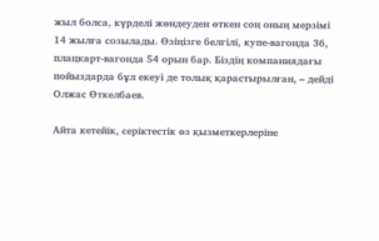жыл болса, күрделі жөндеуден өткен соң оның мерзімі 14 жылға созылады. Өзіңізге белгілі, купе-вагонда 36, плацкарт-вагонда 54 орын бар. Біздің компаниядағы пойыздарда бұл екеуі де толық қарастырылған, – дейді Олжас Өткелбаев.

Айта кетейік, серіктестік өз қызметкерлеріне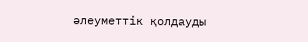әлеуметтік қолдауды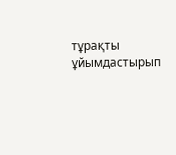тұрақты ұйымдастырып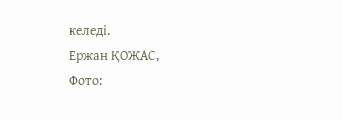келеді.
Ержан ҚОЖАС,
Фото: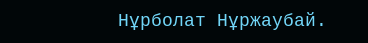Нұрболат Нұржаубай.